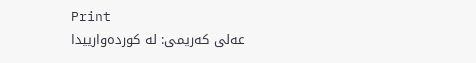Print
 عه‌لی‌ كه‌ریمی‌: له‌ كورده‌وارییدا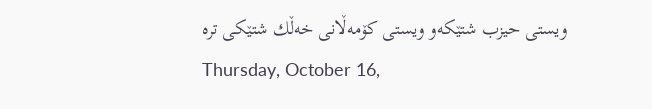ویستی حیزب شتێكه‌و ویستی كۆمه‌ڵانی خه‌ڵك شتێكی تره‌
Thursday, October 16,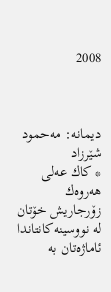2008



دیمانه‌: مه‌حمود شێرزاد
* كاك عه‌لی‌ هه‌روه‌ك زۆرجاریش خۆتان له‌ نووسینه‌كانتاندا ئاماژه‌تان به‌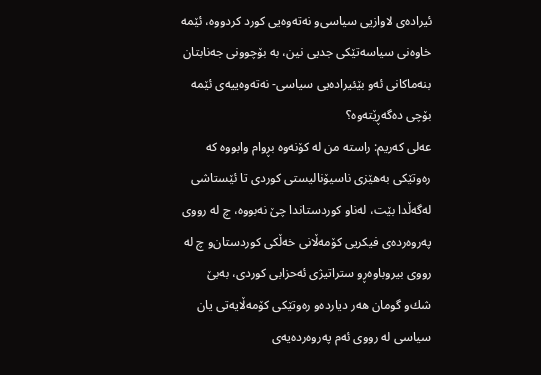ئیراده‌ی‌ لاوازیی‌ سیاسی‌و نه‌ته‌وه‌یی‌ كورد كردووه‌، ئێمه‌ خاوه‌نی‌ سیاسه‌تێكی‌ جدیی‌ نین، به‌ بۆچوونی‌ جه‌نابتان بنه‌ماكانی‌ ئه‌و بێئیراده‌یی‌ سیاسی‌- نه‌ته‌وه‌ییه‌ی‌ ئێمه‌ بۆچی‌ ده‌گه‌ڕێته‌وه‌؟
عه‌لی‌ كه‌ریم: راسته‌ من له‌ كۆنه‌وه‌ بڕوام وابووه‌ كه‌ ره‌وتێكی به‌هێزی ناسیۆنالیستی‌ كوردی تا ئێستاشی له‌گه‌ڵدا بێت، له‌ناو كوردستاندا چێ‌ نه‌بووه‌، چ له‌ رووی په‌روه‌رده‌ی فیكریی كۆمه‌ڵانی خه‌ڵكی كوردستان‌و چ له‌ رووی بیروباوه‌ڕو ستراتیژی ئه‌حزابی كوردی، به‌بێ‌ شك‌و گومان هه‌ر دیارده‌و ره‌وتێكی كۆمه‌ڵایه‌تی یان سیاسی له‌ رووی ئه‌م په‌روه‌رده‌یه‌ی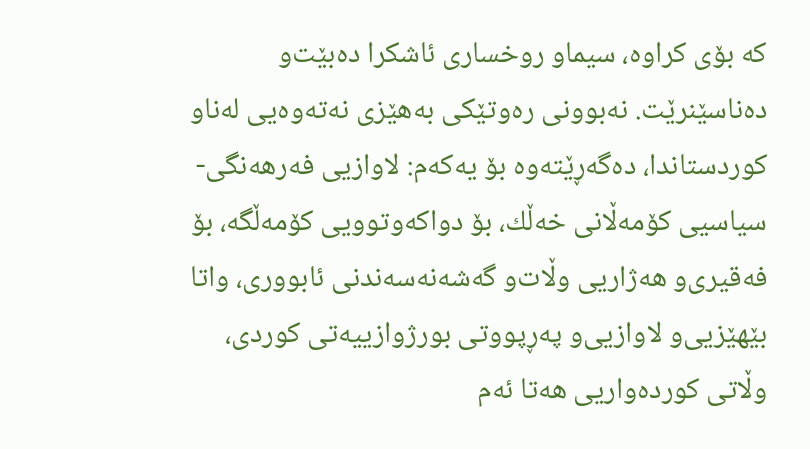كه‌ بۆی كراوه‌، سیماو روخساری ئاشكرا ده‌بێت‌و ده‌ناسێنرێت. نه‌بوونی ره‌وتێكی به‌هێزی نه‌ته‌وه‌یی له‌ناو كوردستاندا، ده‌گه‌ڕێته‌وه‌ بۆ یه‌كه‌م: لاوازیی فه‌رهه‌نگی- سیاسیی كۆمه‌ڵانی خه‌ڵك، بۆ دواكه‌وتوویی كۆمه‌ڵگه‌، بۆ فه‌قیری‌و هه‌ژاریی وڵات‌و گه‌شه‌نه‌سه‌ندنی ئابووری، واتا بێهێزیی‌و لاوازیی‌و په‌ڕپووتی بورژوازییه‌تی كوردی، وڵاتی كورده‌واریی هه‌تا ئه‌م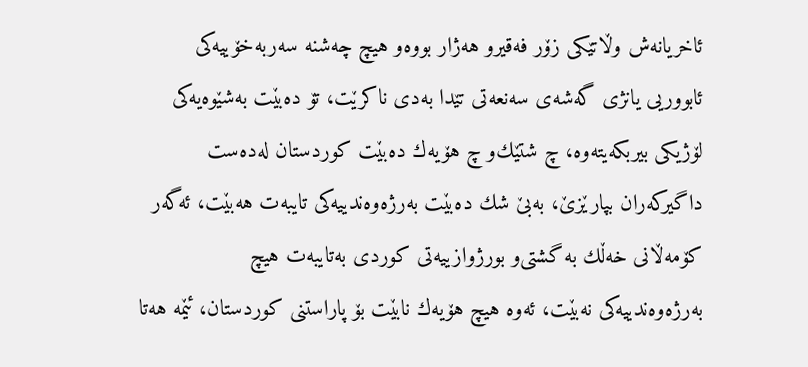ئاخریانه‌ش وڵاتێكی زۆر فه‌قیرو هه‌ژار بووه‌و هیچ چه‌شنه‌ سه‌ربه‌خۆییه‌كی ئابووریی یانژی‌ گه‌شه‌ی سه‌نعه‌تی تێدا به‌دی ناكرێت، تۆ ده‌بێت به‌شێوه‌یه‌كی‌ لۆژیكی‌ بیربكه‌یته‌وه‌، چ شتێك‌و چ هۆیه‌ك ده‌بێت كوردستان له‌ده‌ست داگیركه‌ران بپارێزێ‌، به‌بێ‌ شك ده‌بێت به‌رژه‌وه‌ندییه‌كی تایبه‌ت هه‌بێت، ئه‌گه‌ر كۆمه‌ڵانی خه‌ڵك به‌ گشتی‌و بورژوازییه‌تی كوردی به‌تایبه‌ت هیچ به‌رژه‌وه‌ندییه‌كی نه‌بێت، ئه‌وه‌ هیچ هۆیه‌ك نابێت بۆ پاراستنی كوردستان، ئێمه‌ هه‌تا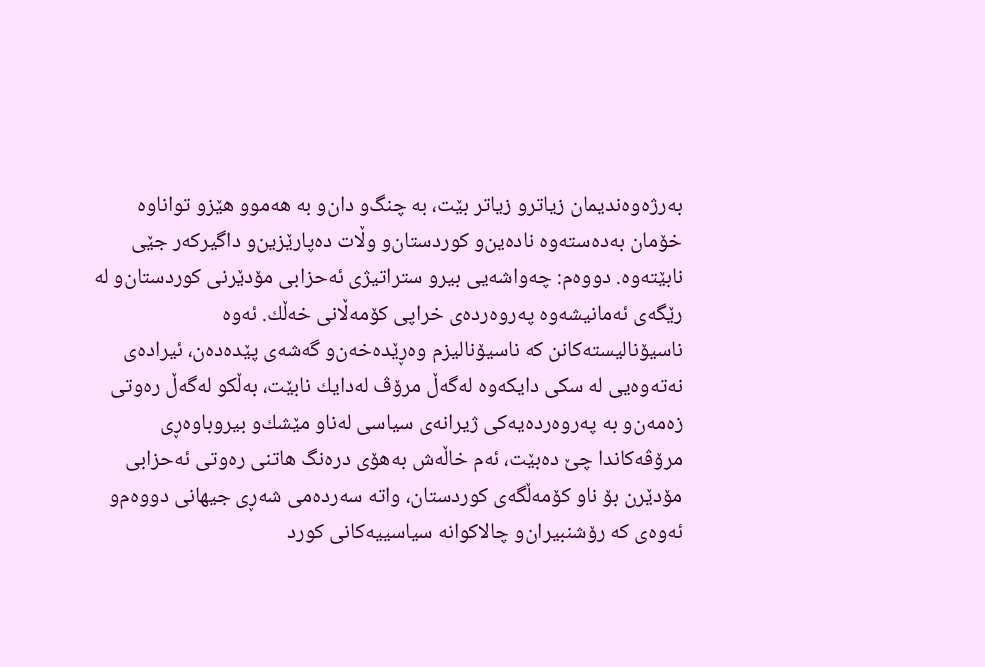به‌رژه‌وه‌ندیمان زیاترو زیاتر بێت، به‌ چنگ‌و دان‌و به‌ هه‌موو هێزو تواناوه‌ خۆمان به‌ده‌سته‌وه‌ ناده‌ین‌و كوردستان‌و وڵات ده‌پارێزین‌و داگیركه‌ر جێی نابێته‌وه‌. دووه‌م: چه‌واشه‌یی بیرو ستراتیژی ئه‌حزابی مۆدێرنی كوردستان‌و له‌ رێگه‌ی ئه‌مانیشه‌وه‌ په‌روه‌رده‌ی خراپی كۆمه‌ڵانی خه‌ڵك. ئه‌وه‌ ناسیۆنالیسته‌كانن كه‌ ناسیۆنالیزم وه‌ڕێده‌خه‌ن‌و گه‌شه‌ی پێده‌ده‌ن، ئیراده‌ی نه‌ته‌وه‌یی له‌ سكی دایكه‌وه‌ له‌گه‌ڵ‌ مرۆڤ له‌دایك نابێت، به‌ڵكو له‌گه‌ڵ‌ ره‌وتی‌ زه‌مه‌ن‌و به‌ په‌روه‌رده‌یه‌كی ژیرانه‌ی سیاسی له‌ناو مێشك‌و بیروباوه‌ڕی مرۆڤه‌كاندا چێ‌ ده‌بێت، ئه‌م خاڵه‌ش به‌هۆی دره‌نگ هاتنی ره‌وتی ئه‌حزابی مۆدێرن بۆ ناو كۆمه‌ڵگه‌ی كوردستان، واته‌ سه‌رده‌می شه‌ڕی جیهانی دووه‌م‌و ئه‌وه‌ی‌ كه‌ رۆشنبیران‌و چالاكوانه‌ سیاسییه‌كانی‌ كورد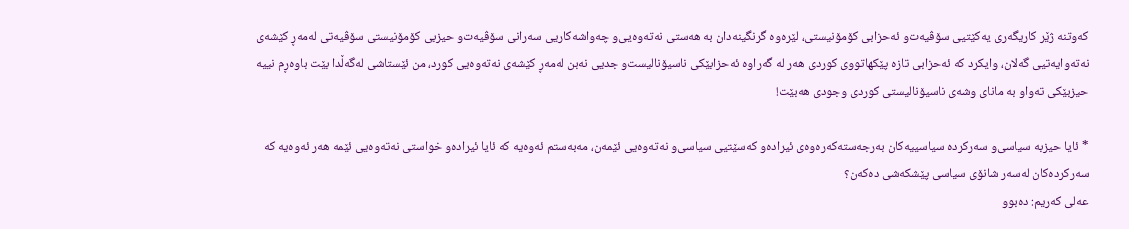كه‌وتنه‌ ژێر كاریگه‌ری‌ یه‌كێتیی سۆڤیه‌ت‌و ئه‌حزابی كۆمۆنیستی، لێره‌وه‌ گرنگینه‌دان به‌ هه‌ستی نه‌ته‌وه‌یی‌و چه‌واشه‌كاریی سه‌رانی سۆڤیه‌ت‌و حیزبی كۆمۆنیستی سۆڤیه‌تی له‌مه‌ڕ كێشه‌ی نه‌ته‌وایه‌تیی گه‌لان، وایكرد كه‌ ئه‌حزابی تازه‌ پێكهاتووی كوردی هه‌ر له‌ گه‌راوه‌ ئه‌حزابێكی ناسیۆنالیست‌و جدیی‌ نه‌بن له‌مه‌ڕ كێشه‌ی نه‌ته‌وه‌یی كورد، من ئێستاشی له‌گه‌ڵدا بێت باوه‌ڕم نییه‌ حیزبێكی ته‌واو به‌ مانای وشه‌ی ناسیۆنالیستی كوردی وجودی هه‌بێت!

* ئایا حیزبه‌ سیاسی‌و سه‌ركرده‌ سیاسییه‌كان به‌رجه‌سته‌كه‌ره‌وه‌ی‌ ئیراده‌‌و كه‌سێتیی‌ سیاسی‌‌و نه‌ته‌وه‌یی‌ ئێمه‌ن، مه‌به‌ستم ئه‌وه‌یه‌ كه‌ ئایا ئیراده‌‌و خواستی‌ نه‌ته‌وه‌یی‌ ئێمه‌ هه‌ر ئه‌وه‌یه‌ كه‌ سه‌ركرده‌كان له‌سه‌ر شانۆی‌ سیاسی‌ پێشكه‌شی‌ ده‌كه‌ن؟
عه‌لی‌ كه‌ریم: ده‌بوو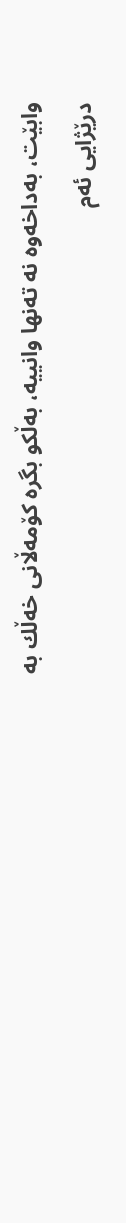وابێت، به‌داخه‌وه‌ نه‌ ته‌نها وانییه‌، به‌ڵكو بگره‌ كۆمه‌ڵانی خه‌ڵك به‌ درێژایی ئه‌م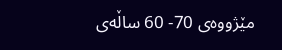مێژووه‌ی 70- 60 ساڵه‌ی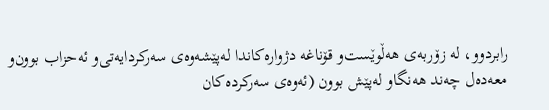رابردوو، له‌ زۆربه‌ی هه‌ڵوێست‌و قۆناغه‌ دژواره‌كاندا له‌پێشه‌وه‌ی سه‌ركردایه‌تی‌و ئه‌حزاب بوون‌و معه‌ده‌ل چه‌ند هه‌نگاو له‌پێش بوون (ئه‌وه‌ی سه‌ركرده‌كان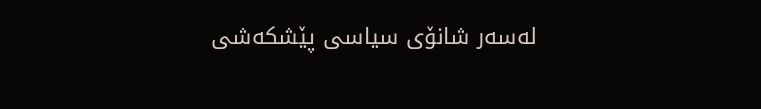له‌سه‌ر شانۆی سیاسی پێشكه‌شی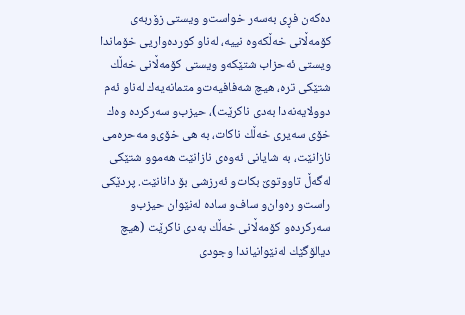ده‌كه‌ن فڕی به‌سه‌ر خواست‌و ویستی زۆربه‌ی كۆمه‌ڵانی خه‌ڵكه‌وه‌ نییه‌، له‌ناو كورده‌واریی خۆماندا ویستی ئه‌حزاب شتێكه‌و ویستی كۆمه‌ڵانی خه‌ڵك شتێكی تره‌، هیچ شه‌فافیه‌ت‌و متمانه‌یه‌ك له‌ناو ئه‌م دوولایه‌نه‌دا به‌دی ناكرێت)، حیزب‌و سه‌ركرده‌ وه‌ك خۆی سه‌یری خه‌ڵك ناكات، به‌ هی خۆی‌و مه‌حره‌می نازانێت، به‌ شایانی‌ ئه‌وه‌ی‌ نازانێت هه‌موو شتێكی له‌گه‌ڵ‌ تاووتوێ‌ بكات‌و ئه‌رزشی بۆ دانانێت. پردێكی راست‌و ره‌وان‌و ساف‌و ساده‌ له‌نێوان حیزب‌و سه‌ركرده‌و كۆمه‌ڵانی خه‌ڵك به‌دی ناكرێت (هیچ دیالۆگێك له‌نێوانیاندا وجودی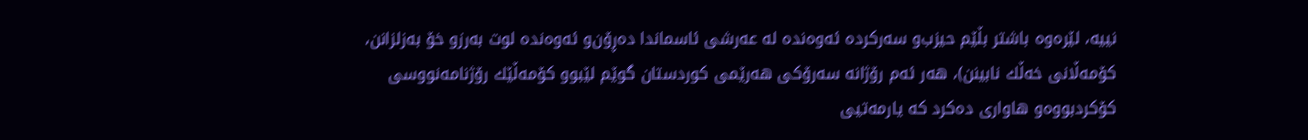نییه‌، لێره‌وه‌ باشتر بڵێم حیزب‌و سه‌ركرده‌ ئه‌وه‌نده‌ له‌ عه‌رشی ئاسماندا ده‌ڕۆن‌و ئه‌وه‌نده‌ لوت به‌رز‌و خۆ به‌زلزانن، كۆمه‌ڵانی خه‌ڵك نابینن)، هه‌ر ئه‌م رۆژانه‌ سه‌رۆكی هه‌رێمی كوردستان گوێم لێبوو كۆمه‌ڵێك رۆژنامه‌نووسی‌ كۆكردبووه‌و هاواری ده‌كرد كه‌ یارمه‌تیی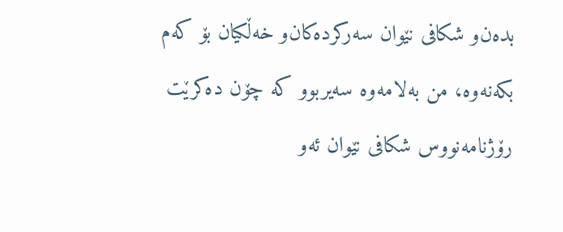بده‌ن‌و شكافی نێوان سه‌ركرده‌كان‌و خه‌ڵكیان بۆ كه‌م بكه‌نه‌وه‌، من به‌لامه‌وه‌ سه‌یربوو كه‌ چۆن ده‌كرێت رۆژنامه‌نووس شكافی نێوان ئه‌و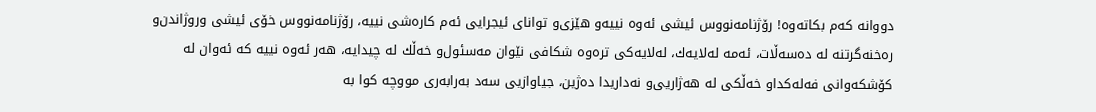دووانه‌ كه‌م بكاته‌وه‌! رۆژنامه‌نووس ئیشی ئه‌وه‌ نییه‌و هێزی‌و توانای ئیجرایی ئه‌م كاره‌شی نییه‌، رۆژنامه‌نووس خۆی ئیشی وروژاندن‌و ره‌خنه‌گرتنه‌ له‌ ده‌سه‌ڵات، ئه‌مه‌ له‌لایه‌ك، له‌لایه‌كی تره‌وه‌ شكافی نێوان مه‌سئول‌و خه‌ڵك له‌ چیدایه‌، هه‌ر ئه‌وه‌ نییه‌ كه‌ ئه‌وان له‌ كۆشكه‌وانی فه‌له‌كدا‌و خه‌ڵكی له‌ هه‌ژاریی‌و نه‌داریدا ده‌ژین، جیاوازیی سه‌د به‌رابه‌ری مووچه‌ كوا به‌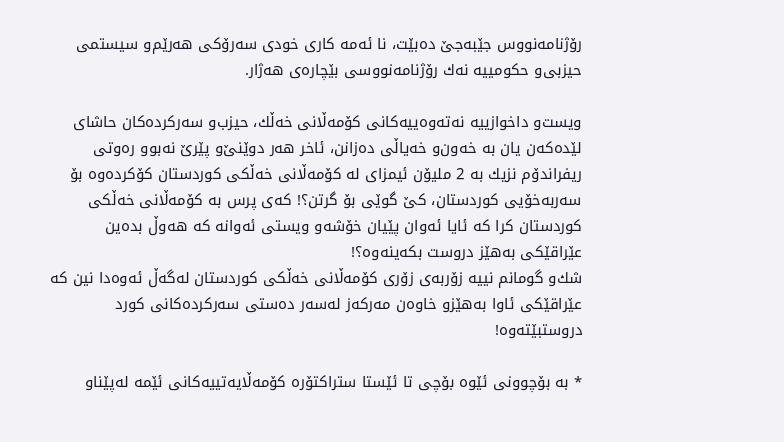رۆژنامه‌نووس جێبه‌جێ‌ ده‌بێت، نا ئه‌مه‌ كاری خودی سه‌رۆكی هه‌رێم‌و سیستمی حیزبی‌و حكومییه‌ نه‌ك رۆژنامه‌نووسی بێچاره‌ی هه‌ژار.

ویست‌و داخوازییه‌ نه‌ته‌وه‌ییه‌كانی كۆمه‌ڵانی خه‌ڵك، حیزب‌و سه‌ركرده‌كان حاشای لێده‌كه‌ن یان به‌ خه‌ون‌و خه‌یاڵی ده‌زانن، ئاخر هه‌ر دوێنێ‌‌و پێرێ‌ نه‌بوو ره‌وتی ریفراندۆم نزیك به‌ 2 ملیۆن ئیمزای له‌ كۆمه‌ڵانی خه‌ڵكی كوردستان كۆكرده‌وه‌ بۆ سه‌ربه‌خۆیی كوردستان، كێ‌ گوێی بۆ گرتن؟! كه‌ی پرس به‌ كۆمه‌ڵانی خه‌ڵكی كوردستان كرا كه‌ ئایا ئه‌وان پێیان خۆشه‌و ویستی ئه‌وانه‌ كه‌ هه‌وڵ‌ بده‌ین عێراقێكی به‌هێز دروست بكه‌ینه‌وه‌؟!
شك‌و گومانم نییه‌ زۆربه‌ی زۆری كۆمه‌ڵانی خه‌ڵكی كوردستان له‌گه‌ڵ‌ ئه‌وه‌دا نین كه‌ عێراقێكی ئاوا به‌هێزو خاوه‌ن مه‌ركه‌ز له‌سه‌ر ده‌ستی سه‌ركرده‌كانی كورد دروستبێته‌وه‌!

* به‌ بۆچوونی‌ ئێوه‌ بۆچی‌ تا ئێستا ستراكتۆره‌ كۆمه‌ڵایه‌تییه‌كانی‌ ئێمه‌ له‌پێناو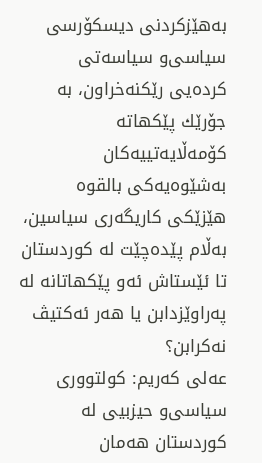به‌هێزكردنی‌ دیسكۆرسی‌ سیاسی‌‌و سیاسه‌تی‌ كرده‌یی‌ رێكنه‌خراون، به‌ جۆرێك پێكهاته‌ كۆمه‌ڵایه‌تییه‌كان به‌شێوه‌یه‌كی‌ بالقوه‌ هێزێكی‌ كاریگه‌ری‌ سیاسین، به‌ڵام پێده‌چێت له‌ كوردستان تا ئێستاش ئه‌و پێكهاتانه‌ له‌ په‌راوێزدابن یا هه‌ر ئه‌كتیڤ نه‌كرابن؟
عه‌لی‌ كه‌ریم: كولتووری‌ سیاسی‌و حیزبیی له‌ كوردستان هه‌مان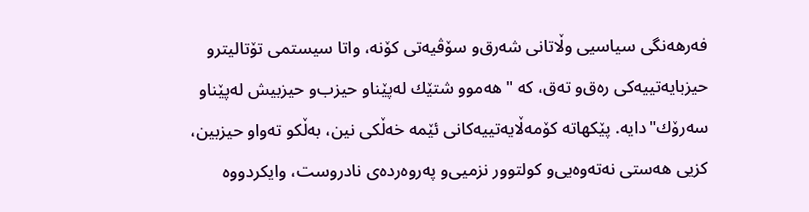فه‌رهه‌نگی سیاسیی وڵاتانی شه‌رق‌و سۆڤیه‌تی كۆنه‌، واتا سیستمی تۆتالیتر‌و حیزبایه‌تییه‌كی ره‌ق‌و ته‌ق، كه‌ "هه‌موو شتێك له‌پێناو حیزب‌و حیزبیش له‌پێناو سه‌رۆك"دایه‌. پێكهاته‌ كۆمه‌ڵایه‌تییه‌كانی ئێمه‌ خه‌ڵكی نین، به‌ڵكو ته‌واو حیزبین، كزیی هه‌ستی‌ نه‌ته‌وه‌یی‌و كولتوور نزمیی‌‌و په‌روه‌رده‌ی نادروست، وایكردووه‌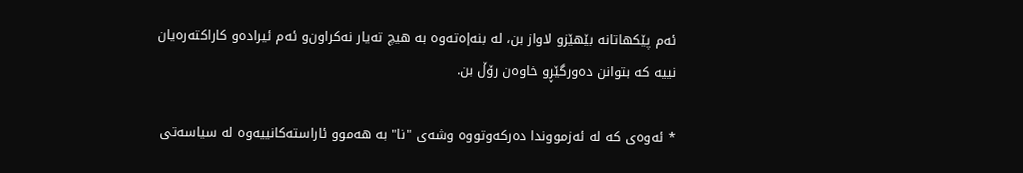ئه‌م پێكهاتانه‌ بێهێزو لاواز بن، له‌ بنه‌إه‌ته‌وه‌ به‌ هیچ ته‌یار نه‌كراون‌و ئه‌م ئیراده‌و كاراكته‌ره‌یان نییه‌ كه‌ بتوانن ده‌ورگێڕو خاوه‌ن رۆڵ‌ بن.

* ئه‌وه‌ی‌ كه‌ له‌ ئه‌زمووندا ده‌ركه‌وتووه‌ وشه‌ی‌ "نا" به‌ هه‌موو ئاراسته‌كانییه‌وه‌ له‌ سیاسه‌تی‌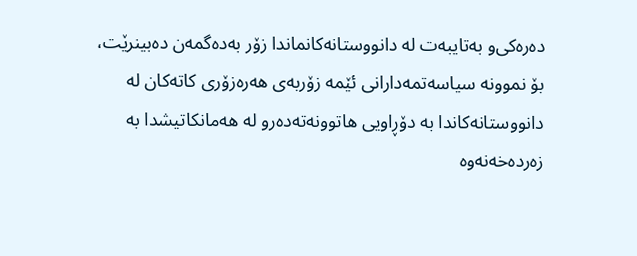ده‌ره‌كی‌‌و به‌تایبه‌ت له‌ دانووستانه‌كانماندا زۆر به‌ده‌گمه‌ن ده‌بینرێت، بۆ نموونه‌ سیاسه‌تمه‌دارانی‌ ئێمه‌ زۆربه‌ی‌ هه‌ره‌زۆری‌ كاته‌كان له‌ دانووستانه‌كاندا به‌ دۆڕاویی‌ هاتوونه‌ته‌ده‌ر‌و له‌ هه‌مانكاتیشدا به‌ زه‌رده‌خه‌نه‌وه‌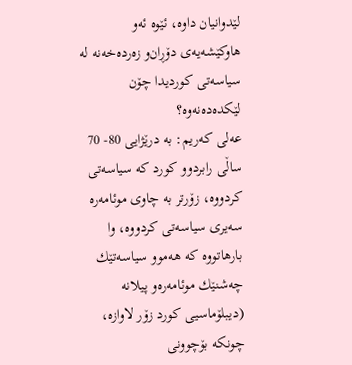لێدوانیان داوه‌، ئێوه‌ ئه‌و هاوكێشه‌یه‌ی‌ دۆڕان‌و زه‌رده‌خه‌نه‌ له‌ سیاسه‌تی‌ كوردیدا چۆن لێكده‌ده‌نه‌وه‌؟
عه‌لی‌ كه‌ریم: به‌ درێژایی 80- 70 ساڵی رابردوو كورد كه‌ سیاسه‌تی كردووه‌، زۆرتر به‌ چاوی موئامه‌ره‌ سه‌یری سیاسه‌تی كردووه‌، وا بارهاتووه‌ كه‌ هه‌موو سیاسه‌تێك چه‌شنێك موئامه‌ره‌و پیلانه‌ (دیبلۆماسیی كورد زۆر لاوازه‌، چونكه‌ بۆچوونی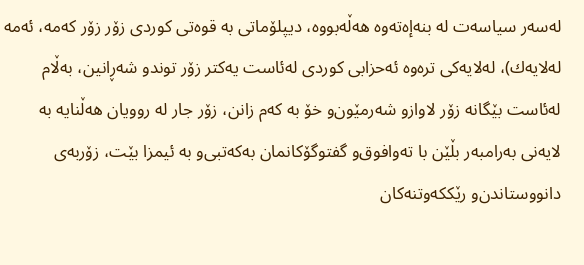له‌سه‌ر سیاسه‌ت له‌ بنه‌إه‌ته‌وه‌ هه‌ڵه‌بووه‌، دیپلۆماتی به‌ قوه‌تی كوردی زۆر زۆر كه‌مه‌، ئه‌مه‌ له‌لایه‌ك)، له‌لایه‌كی تره‌وه‌ ئه‌حزابی كوردی له‌ئاست یه‌كتر زۆر توندو شه‌ڕانین، به‌ڵام له‌ئاست بێگانه‌ زۆر لاواز‌و شه‌رمێون‌و خۆ به‌ كه‌م زانن، زۆر جار له‌ روویان هه‌ڵنایه‌ به‌ لایه‌نی به‌رامبه‌ر بڵێن با ته‌وافوق‌و گفتوگۆكانمان به‌كه‌تبی‌و به‌ ئیمزا بێت، زۆربه‌ی دانووستاندن‌و رێككه‌وتنه‌كان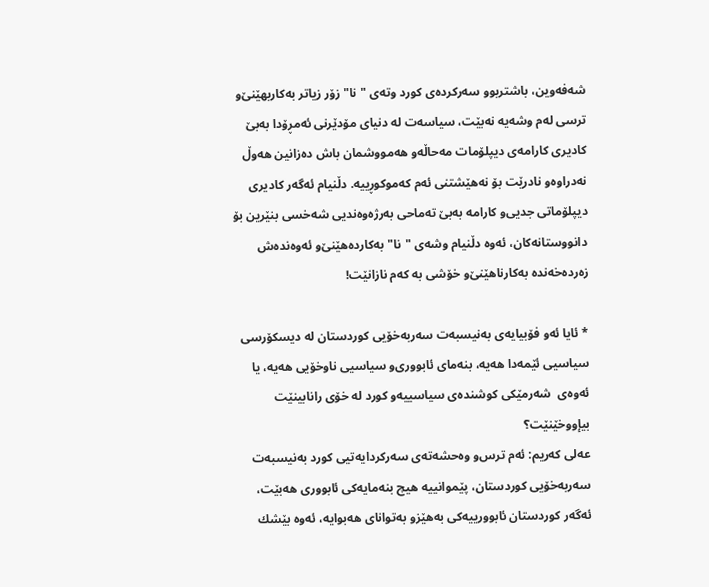شه‌فه‌وین، باشتربوو سه‌ركرده‌ی كورد وته‌ی "نا" زۆر زیاتر به‌كاربهێنێ‌‌و ترسی له‌م وشه‌یه‌ نه‌بێت، سیاسه‌ت له‌ دنیای مۆدێرنی ئه‌مڕۆدا به‌بێ‌ كادیری كارامه‌ی دیپلۆمات مه‌حاڵه‌و هه‌مووشمان باش ده‌زانین هه‌وڵ‌ نه‌دراوه‌و نادرێت بۆ نه‌هێشتنی ئه‌م كه‌موكوڕییه‌. دڵنیام ئه‌گه‌ر كادیری دیپلۆماتی جدیی‌‌و كارامه‌ به‌بێ‌ ته‌ماحی به‌رژه‌وه‌ندیی شه‌خسی بنێرین بۆ دانووستانه‌كان، ئه‌وه‌ دڵنیام وشه‌ی "نا" به‌كارده‌هێنێ‌‌و ئه‌وه‌نده‌ش زه‌رده‌خه‌نده‌ به‌كارناهێنێ‌‌و خۆشی به‌ كه‌م نازانێت!

* ئایا ئه‌و فۆبیایه‌ی‌ به‌نیسبه‌ت سه‌ربه‌خۆیی‌ كوردستان له‌ دیسكۆرسی‌ سیاسیی‌ ئێمه‌دا هه‌یه‌، بنه‌مای‌ ئابووری‌‌و سیاسیی‌ ناوخۆیی‌ هه‌یه‌، یا ئه‌وه‌ی‌  شه‌رمێكی‌ كوشنده‌ی‌ سیاسییه‌و كورد له‌ خۆی‌ رانابینێت بیإووخێنێت؟
عه‌لی‌ كه‌ریم: ئه‌م ترس‌و وه‌حشه‌ته‌ی سه‌ركردایه‌تیی كورد به‌نیسبه‌ت سه‌ربه‌خۆیی كوردستان، پێموانییه‌ هیچ بنه‌مایه‌كی ئابووری هه‌بێت، ئه‌گه‌ر كوردستان ئابوورییه‌كی به‌هێزو به‌توانای هه‌بوایه‌، ئه‌وه‌ بێشك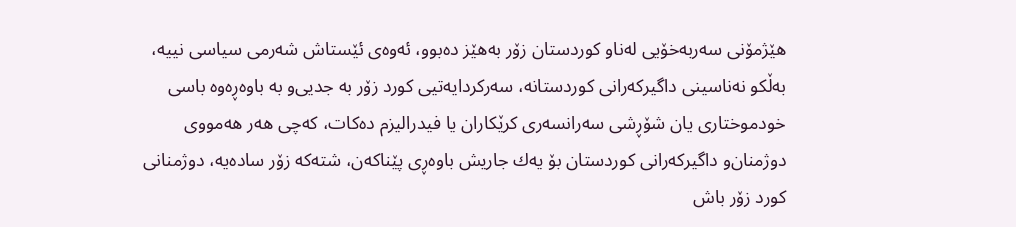هێژمۆنی سه‌ربه‌خۆیی له‌ناو كوردستان زۆر به‌هێز ده‌بوو، ئه‌وه‌ی‌ ئێستاش شه‌رمی سیاسی نییه‌، به‌ڵكو نه‌ناسینی داگیركه‌رانی كوردستانه‌، سه‌ركردایه‌تیی كورد زۆر به‌ جدیی‌و به‌ باوه‌ڕه‌وه‌ باسی خودموختاری یان شۆڕشی سه‌رانسه‌ری كرێكاران یا فیدرالیزم ده‌كات، كه‌چی هه‌ر هه‌مووی دوژمنان‌و داگیركه‌رانی كوردستان بۆ یه‌ك جاریش باوه‌ڕی پێناكه‌ن، شته‌كه‌ زۆر ساده‌یه‌، دوژمنانی كورد زۆر باش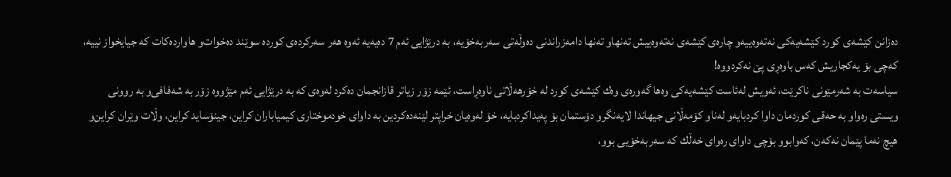ده‌زانن كێشه‌ی كورد كێشه‌یه‌كی نه‌ته‌وه‌ییه‌و چاره‌ی كێشه‌ی نه‌ته‌وه‌ییش ته‌نهاو ته‌نها دامه‌زراندنی ده‌وڵه‌تی سه‌ربه‌خۆیه‌، به‌ درێژایی ئه‌م 7 ده‌یه‌یه‌ ئه‌وه‌ هه‌ر سه‌ركرده‌ی كورده‌ سوێند ده‌خوات‌و هاوارده‌كات كه‌ جیایخواز نییه‌، كه‌چی بۆ یه‌كجاریش كه‌س باوه‌ڕی پێ‌ نه‌كردووه‌!
سیاسه‌ت به‌ شه‌رمێونی ناكرێت، ئه‌ویش له‌ئاست كێشه‌یه‌كی وه‌ها گه‌وره‌ی وه‌ك كێشه‌ی كورد له‌ خۆرهه‌ڵاتی ناوه‌ڕاست، ئێمه‌ زۆر زیاتر قازانجمان ده‌كرد له‌وه‌ی كه‌ به‌ درێژایی ئه‌م مێژووه‌ زۆر به‌ شه‌فافی‌و به‌ روونی ویستی ره‌واو به‌ حه‌قی كوردمان داوا كردبایه‌و له‌ناو كۆمه‌ڵانی جیهاندا لایه‌نگرو دۆستمان بۆ په‌یداكردبایه‌، خۆ له‌وه‌یان خراپتر لێنه‌ده‌كردین به‌ داوای خودموختاری كیمیاباران كراین، جینۆساید كراین، وڵات وێران كراین‌و هیچ نه‌ما پێمان نه‌كه‌ن، كه‌وابوو بۆچی داوای ره‌وای خه‌ڵك كه‌ سه‌ربه‌خۆیی بوو،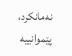نه‌مانكرد، پێموانییه‌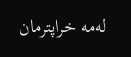له‌مه‌ خراپترمان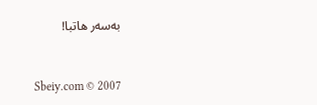به‌سه‌ر هاتبا!



Sbeiy.com © 2007